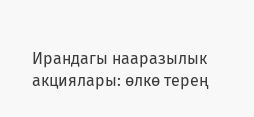Ирандагы нааразылык акциялары: өлкө терең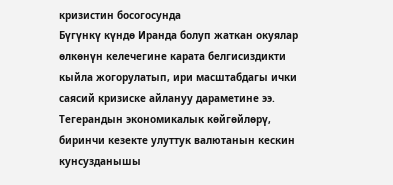кризистин босогосунда
Бүгүнкү күндө Иранда болуп жаткан окуялар өлкөнүн келечегине карата белгисиздикти кыйла жогорулатып, ири масштабдагы ички саясий кризиске айлануу дараметине ээ. Тегерандын экономикалык көйгөйлөрү, биринчи кезекте улуттук валютанын кескин кунсузданышы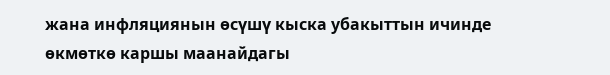жана инфляциянын өсүшү кыска убакыттын ичинде өкмөткө каршы маанайдагы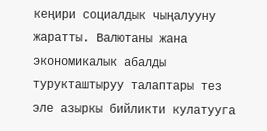кеңири социалдык чыңалууну жаратты. Валютаны жана экономикалык абалды турукташтыруу талаптары тез эле азыркы бийликти кулатууга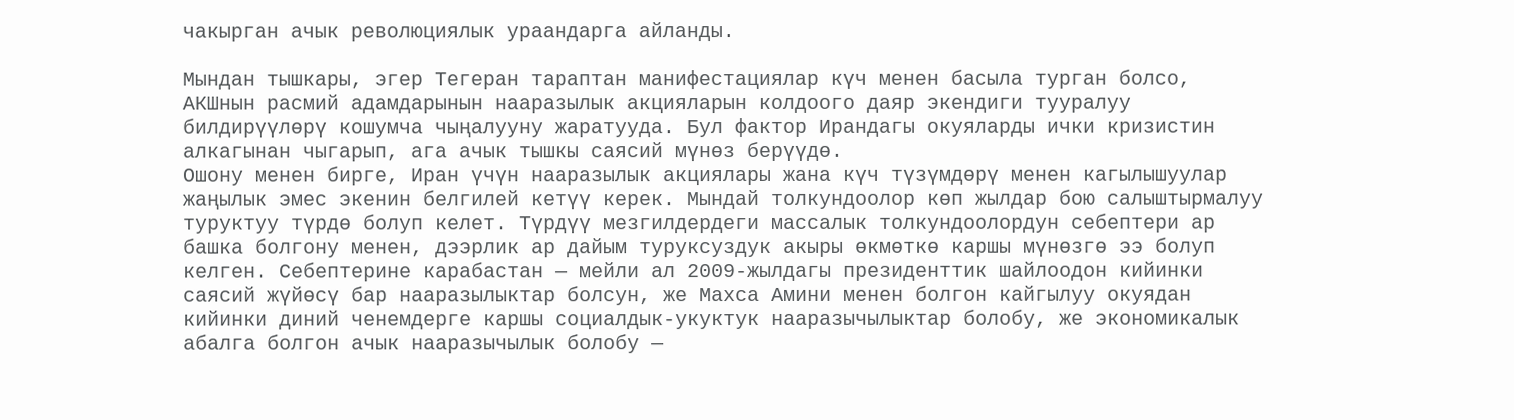чакырган ачык революциялык ураандарга айланды.

Мындан тышкары, эгер Тегеран тараптан манифестациялар күч менен басыла турган болсо, АКШнын расмий адамдарынын нааразылык акцияларын колдоого даяр экендиги тууралуу билдирүүлөрү кошумча чыңалууну жаратууда. Бул фактор Ирандагы окуяларды ички кризистин алкагынан чыгарып, ага ачык тышкы саясий мүнөз берүүдө.
Ошону менен бирге, Иран үчүн нааразылык акциялары жана күч түзүмдөрү менен кагылышуулар жаңылык эмес экенин белгилей кетүү керек. Мындай толкундоолор көп жылдар бою салыштырмалуу туруктуу түрдө болуп келет. Түрдүү мезгилдердеги массалык толкундоолордун себептери ар башка болгону менен, дээрлик ар дайым туруксуздук акыры өкмөткө каршы мүнөзгө ээ болуп келген. Себептерине карабастан — мейли ал 2009-жылдагы президенттик шайлоодон кийинки саясий жүйөсү бар нааразылыктар болсун, же Махса Амини менен болгон кайгылуу окуядан кийинки диний ченемдерге каршы социалдык-укуктук нааразычылыктар болобу, же экономикалык абалга болгон ачык нааразычылык болобу —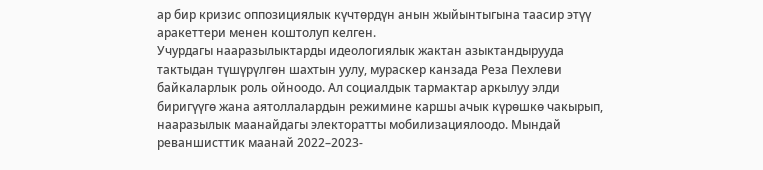ар бир кризис оппозициялык күчтөрдүн анын жыйынтыгына таасир этүү аракеттери менен коштолуп келген.
Учурдагы нааразылыктарды идеологиялык жактан азыктандырууда тактыдан түшүрүлгөн шахтын уулу, мураскер канзада Реза Пехлеви байкаларлык роль ойноодо. Ал социалдык тармактар аркылуу элди биригүүгө жана аятоллалардын режимине каршы ачык күрөшкө чакырып, нааразылык маанайдагы электоратты мобилизациялоодо. Мындай реваншисттик маанай 2022–2023-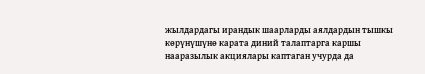жылдардагы ирандык шаарларды аялдардын тышкы көрүнүшүнө карата диний талаптарга каршы нааразылык акциялары каптаган учурда да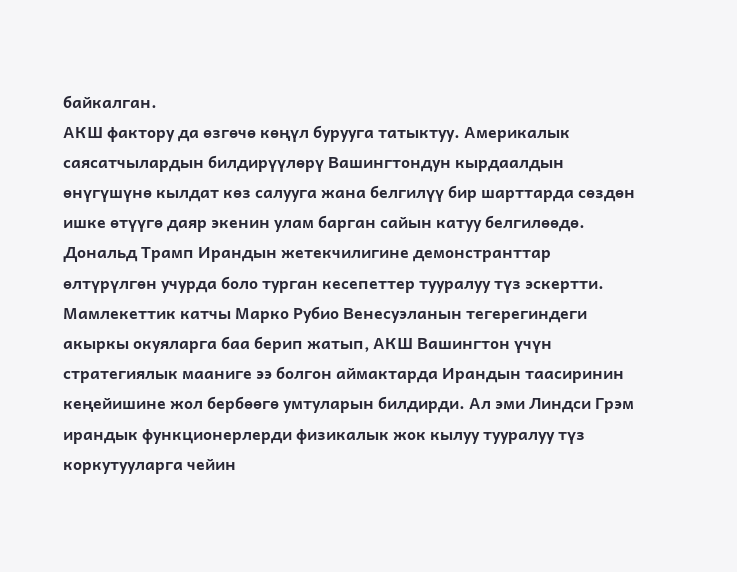байкалган.
АКШ фактору да өзгөчө көңүл бурууга татыктуу. Америкалык саясатчылардын билдирүүлөрү Вашингтондун кырдаалдын өнүгүшүнө кылдат көз салууга жана белгилүү бир шарттарда сөздөн ишке өтүүгө даяр экенин улам барган сайын катуу белгилөөдө. Дональд Трамп Ирандын жетекчилигине демонстранттар өлтүрүлгөн учурда боло турган кесепеттер тууралуу түз эскертти. Мамлекеттик катчы Марко Рубио Венесуэланын тегерегиндеги акыркы окуяларга баа берип жатып, АКШ Вашингтон үчүн стратегиялык мааниге ээ болгон аймактарда Ирандын таасиринин кеңейишине жол бербөөгө умтуларын билдирди. Ал эми Линдси Грэм ирандык функционерлерди физикалык жок кылуу тууралуу түз коркутууларга чейин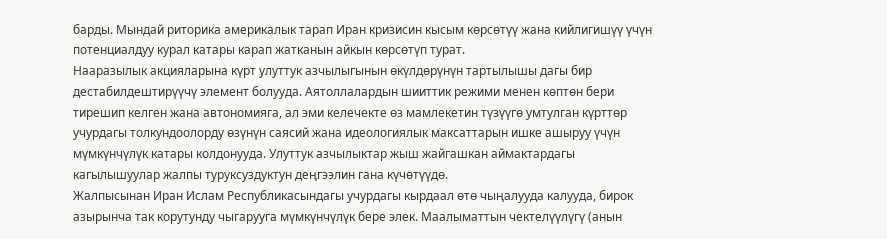барды. Мындай риторика америкалык тарап Иран кризисин кысым көрсөтүү жана кийлигишүү үчүн потенциалдуу курал катары карап жатканын айкын көрсөтүп турат.
Нааразылык акцияларына күрт улуттук азчылыгынын өкүлдөрүнүн тартылышы дагы бир дестабилдештирүүчү элемент болууда. Аятоллалардын шииттик режими менен көптөн бери тирешип келген жана автономияга, ал эми келечекте өз мамлекетин түзүүгө умтулган күрттөр учурдагы толкундоолорду өзүнүн саясий жана идеологиялык максаттарын ишке ашыруу үчүн мүмкүнчүлүк катары колдонууда. Улуттук азчылыктар жыш жайгашкан аймактардагы кагылышуулар жалпы туруксуздуктун деңгээлин гана күчөтүүдө.
Жалпысынан Иран Ислам Республикасындагы учурдагы кырдаал өтө чыңалууда калууда, бирок азырынча так корутунду чыгарууга мүмкүнчүлүк бере элек. Маалыматтын чектелүүлүгү (анын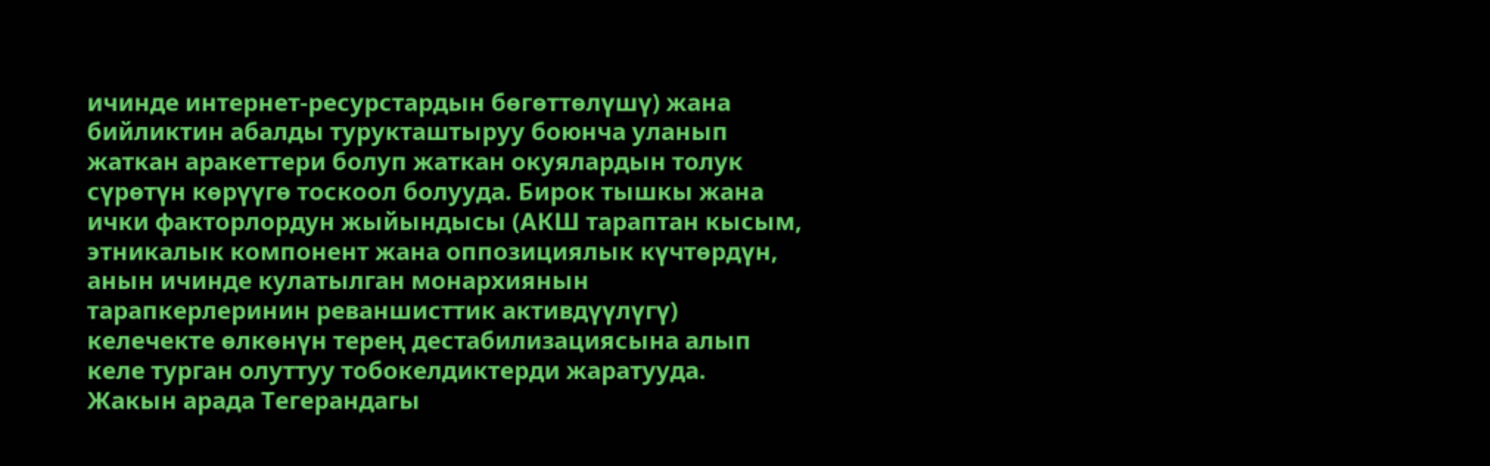ичинде интернет-ресурстардын бөгөттөлүшү) жана бийликтин абалды турукташтыруу боюнча уланып жаткан аракеттери болуп жаткан окуялардын толук сүрөтүн көрүүгө тоскоол болууда. Бирок тышкы жана ички факторлордун жыйындысы (АКШ тараптан кысым, этникалык компонент жана оппозициялык күчтөрдүн, анын ичинде кулатылган монархиянын тарапкерлеринин реваншисттик активдүүлүгү) келечекте өлкөнүн терең дестабилизациясына алып келе турган олуттуу тобокелдиктерди жаратууда.
Жакын арада Тегерандагы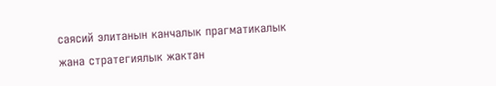саясий элитанын канчалык прагматикалык жана стратегиялык жактан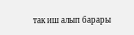так иш алып барары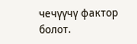чечүүчү фактор болот.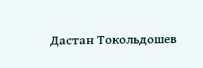Дастан Токольдошев